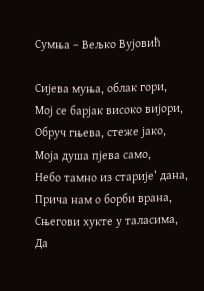Сумња – Вељко Вујовић

Сијева муња, облак гори,
Мој се барјак високо вијори,
Обруч гњева, стеже јако,
Моја душа пјева само,
Небо тамно из старије’ дана,
Прича нам о борби врана,
Сњегови хукте у таласима,
Да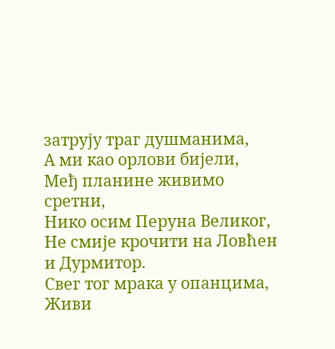затрују траг душманима,
А ми као орлови бијели,
Међ планине живимо сретни,
Нико осим Перуна Великог,
Не смије крочити на Ловћен и Дурмитор.
Свег тог мрака у опанцима,
Живи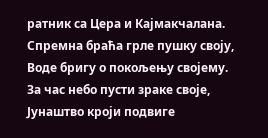ратник са Цера и Кајмакчалана.
Спремна браћа грле пушку своју,
Воде бригу о покољењу својему.
За час небо пусти зраке своје,
Јунаштво кроји подвиге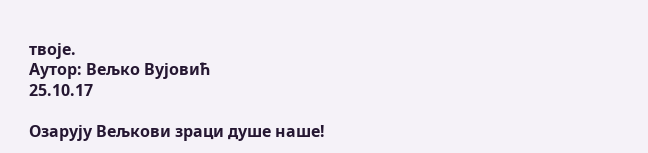твоје.
Аутор: Вељко Вујовић
25.10.17

Озарују Вељкови зраци душе наше!